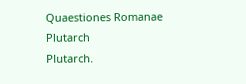Quaestiones Romanae
Plutarch
Plutarch.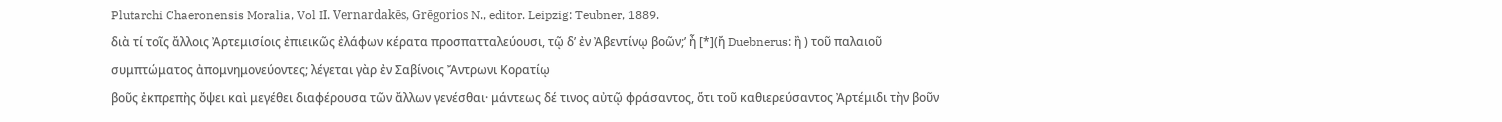Plutarchi Chaeronensis Moralia, Vol IΙ. Vernardakēs, Grēgorios N., editor. Leipzig: Teubner, 1889.
διὰ τί τοῖς ἄλλοις Ἀρτεμισίοις ἐπιεικῶς ἐλάφων κέρατα προσπατταλεύουσι, τῷ δʼ ἐν Ἀβεντίνῳ βοῶν;ʼ ἦ [*](ἤ Duebnerus: ἢ ) τοῦ παλαιοῦ συμπτώματος ἀπομνημονεύοντες; λέγεται γὰρ ἐν Σαβίνοις Ἄντρωνι Κορατίῳ
βοῦς ἐκπρεπὴς ὄψει καὶ μεγέθει διαφέρουσα τῶν ἄλλων γενέσθαι· μάντεως δέ τινος αὐτῷ φράσαντος, ὅτι τοῦ καθιερεύσαντος Ἀρτέμιδι τὴν βοῦν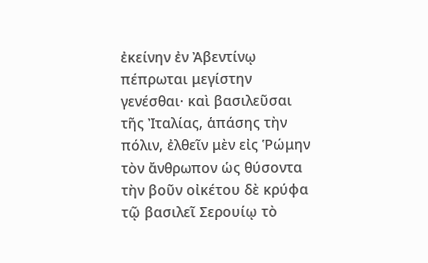ἐκείνην ἐν Ἀβεντίνῳ πέπρωται μεγίστην γενέσθαι· καὶ βασιλεῦσαι τῆς Ἰταλίας, ἁπάσης τὴν πόλιν, ἐλθεῖν μὲν εἰς Ῥώμην τὸν ἄνθρωπον ὡς θύσοντα τὴν βοῦν οἰκέτου δὲ κρύφα τῷ βασιλεῖ Σερουίῳ τὸ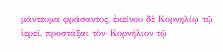μάντευμα φράσαντος, ἐκείνου δὲ Κορνηλίῳ τῷ ἱερεῖ, προστάξαι τὸν· Κορνήλιον τῷ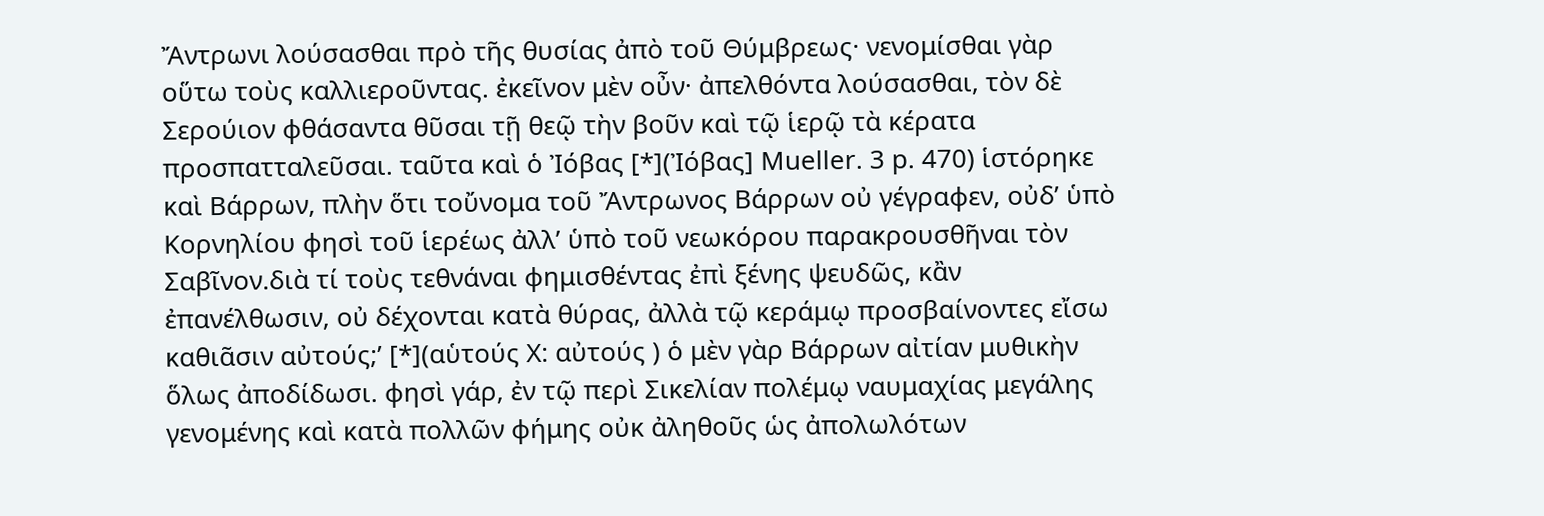Ἄντρωνι λούσασθαι πρὸ τῆς θυσίας ἀπὸ τοῦ Θύμβρεως· νενομίσθαι γὰρ οὕτω τοὺς καλλιεροῦντας. ἐκεῖνον μὲν οὖν· ἀπελθόντα λούσασθαι, τὸν δὲ Σερούιον φθάσαντα θῦσαι τῇ θεῷ τὴν βοῦν καὶ τῷ ἱερῷ τὰ κέρατα προσπατταλεῦσαι. ταῦτα καὶ ὁ Ἰόβας [*](Ἰόβας] Mueller. 3 p. 470) ἱστόρηκε καὶ Βάρρων, πλὴν ὅτι τοὔνομα τοῦ Ἄντρωνος Βάρρων οὐ γέγραφεν, οὐδʼ ὑπὸ Κορνηλίου φησὶ τοῦ ἱερέως ἀλλʼ ὑπὸ τοῦ νεωκόρου παρακρουσθῆναι τὸν Σαβῖνον.διὰ τί τοὺς τεθνάναι φημισθέντας ἐπὶ ξένης ψευδῶς, κἂν ἐπανέλθωσιν, οὐ δέχονται κατὰ θύρας, ἀλλὰ τῷ κεράμῳ προσβαίνοντες εἴσω καθιᾶσιν αὐτούς;ʼ [*](αὑτούς X: αὐτούς ) ὁ μὲν γὰρ Βάρρων αἰτίαν μυθικὴν ὅλως ἀποδίδωσι. φησὶ γάρ, ἐν τῷ περὶ Σικελίαν πολέμῳ ναυμαχίας μεγάλης γενομένης καὶ κατὰ πολλῶν φήμης οὐκ ἀληθοῦς ὡς ἀπολωλότων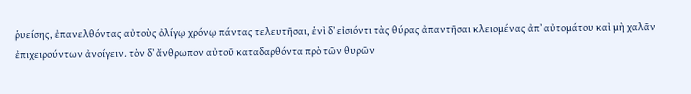ῥυείσης, ἐπανελθόντας αὐτοὺς ὀλίγῳ χρόνῳ πάντας τελευτῆσαι, ἑνὶ δʼ εἰσιόντι τὰς θύρας ἀπαντῆσαι κλειομένας ἀπʼ αὐτομάτου καὶ μὴ χαλᾶν ἐπιχειρούντων ἀνοίγειν. τὸν δʼ ἄνθρωπον αὐτοῦ καταδαρθόντα πρὸ τῶν θυρῶν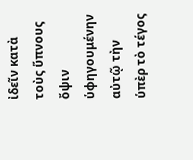ἰδεῖν κατὰ τοὺς ὕπνους ὄψιν ὑφηγουμένην αὐτῷ τὴν ὑπὲρ τὸ τέγος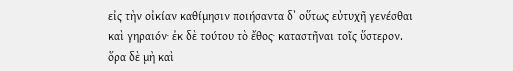εἰς τὴν οἰκίαν καθίμησιν ποιήσαντα δʼ οὕτως εὐτυχῆ γενέσθαι καὶ γηραιόν· ἐκ δὲ τούτου τὸ ἔθος· καταστῆναι τοῖς ὕστερον. ὅρα δὲ μὴ καὶ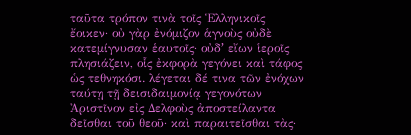ταῦτα τρόπον τινὰ τοῖς Ἑλληνικοῖς ἔοικεν· οὐ γὰρ ἐνόμιζον ἁγνοὺς οὐδὲ κατεμίγνυσαν ἑαυτοῖς· οὐδʼ εἴων ἱεροῖς πλησιάζειν, οἷς ἐκφορὰ γεγόνει καὶ τάφος ὡς τεθνηκόσι. λέγεται δέ τινα τῶν ἐνόχων ταύτῃ τῇ δεισιδαιμονίᾳ γεγονότων Ἀριστῖνον εἰς Δελφοὺς ἀποστείλαντα δεῖσθαι τοῦ θεοῦ· καὶ παραιτεῖσθαι τὰς·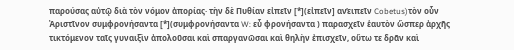παρούσας αὐτῷ διὰ τὸν νόμον ἀπορίας· τὴν δὲ Πυθίαν εἰπεῖν [*](εἰπεῖν] αν̓ειπεῖν Cobetus)τὸν οὖν Ἀριστῖνον συμφρονήσαντα [*](συμφρονήσαντα W: εὖ φρονήσαντα ) παρασχεῖν ἑαυτὸν ὥσπερ ἀρχῆς τικτόμενον ταῖς γυναιξὶν ἀπολοῦσαι καὶ σπαργανῶσαι καὶ θηλὴν ἐπισχεῖν, οὕτω τε δρᾶν καὶ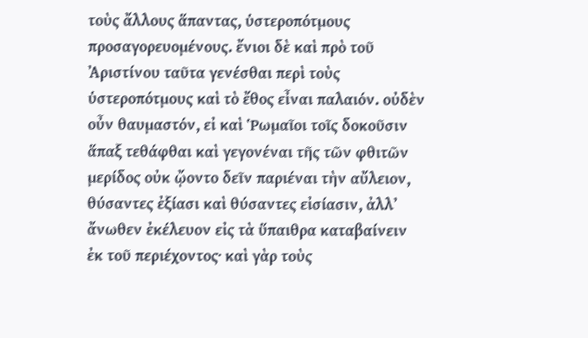τοὺς ἄλλους ἅπαντας, ὑστεροπότμους προσαγορευομένους. ἔνιοι δὲ καὶ πρὸ τοῦ Ἀριστίνου ταῦτα γενέσθαι περὶ τοὺς ὑστεροπότμους καὶ τὸ ἔθος εἶναι παλαιόν. οὐδὲν οὖν θαυμαστόν, εἰ καὶ Ῥωμαῖοι τοῖς δοκοῦσιν ἅπαξ τεθάφθαι καὶ γεγονέναι τῆς τῶν φθιτῶν μερίδος οὐκ ᾤοντο δεῖν παριέναι τὴν αὔλειον, θύσαντες ἐξίασι καὶ θύσαντες εἰσίασιν, ἀλλʼ ἄνωθεν ἐκέλευον εἰς τὰ ὕπαιθρα καταβαίνειν ἐκ τοῦ περιέχοντος· καὶ γὰρ τοὺς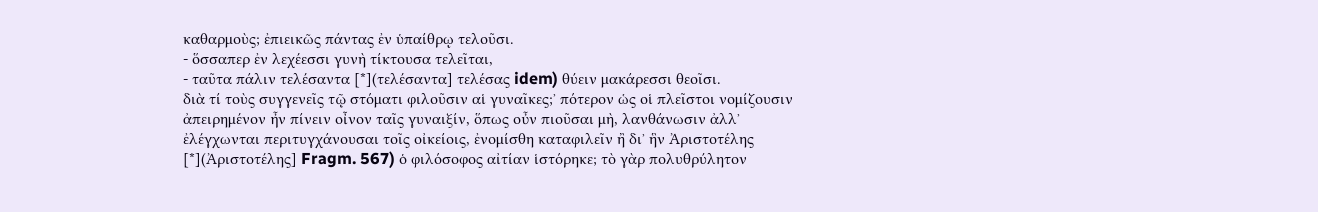καθαρμοὺς; ἐπιεικῶς πάντας ἐν ὑπαίθρῳ τελοῦσι.
- ὅσσαπερ ἐν λεχέεσσι γυνὴ τίκτουσα τελεῖται,
- ταῦτα πάλιν τελέσαντα [*](τελέσαντα] τελέσας idem) θύειν μακάρεσσι θεοῖσι.
διὰ τί τοὺς συγγενεῖς τῷ στόματι φιλοῦσιν αἱ γυναῖκες;ʼ πότερον ὡς οἱ πλεῖστοι νομίζουσιν ἀπειρημένον ἦν πίνειν οἶνον ταῖς γυναιξίν, ὅπως οὖν πιοῦσαι μὴ, λανθάνωσιν ἀλλʼ ἐλέγχωνται περιτυγχάνουσαι τοῖς οἰκείοις, ἐνομίσθη καταφιλεῖν ἢ διʼ ἣν Ἀριστοτέλης [*](Ἀριστοτέλης] Fragm. 567) ὁ φιλόσοφος αἰτίαν ἱστόρηκε; τὸ γὰρ πολυθρύλητον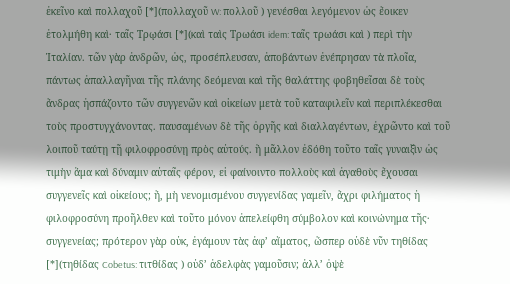ἐκεῖνο καὶ πολλαχοῦ [*](πολλαχοῦ W: πολλοῦ ) γενέσθαι λεγόμενον ὡς ἔοικεν ἐτολμήθη καὶ· ταῖς Τρῳάσι [*](καὶ ταὶς Τρωάσι idem: ταῖς τρωάσι καὶ ) περὶ τὴν Ἰταλίαν. τῶν γὰρ ἀνδρῶν, ὡς, προσέπλευσαν, ἀποβάντων ἐνέπρησαν τὰ πλοῖα, πάντως ἀπαλλαγῆναι τῆς πλάνης δεόμεναι καὶ τῆς θαλάττης φοβηθεῖσαι δὲ τοὺς ἄνδρας ἠσπάζοντο τῶν συγγενῶν καὶ οἰκείων μετὰ τοῦ καταφιλεῖν καὶ περιπλέκεσθαι τοὺς προστυγχάνοντας. παυσαμένων δὲ τῆς ὀργῆς καὶ διαλλαγέντων, ἐχρῶντο καὶ τοῦ λοιποῦ ταύτῃ τῇ φιλοφροσύνῃ πρὸς αὐτούς. ἢ μᾶλλον ἐδόθη τοῦτο ταῖς γυναιξὶν ὡς τιμὴν ἅμα καὶ δύναμιν αὐταῖς φέρον, εἰ φαίνοιντο πολλοὺς καὶ ἀγαθοὺς ἔχουσαι συγγενεῖς καὶ οἰκείους; ἤ, μὴ νενομισμένου συγγενίδας γαμεῖν, ἄχρι φιλήματος ἡ φιλοφροσύνη προῆλθεν καὶ τοῦτο μόνον ἀπελείφθη σύμβολον καὶ κοινώνημα τῆς· συγγενείας; πρότερον γὰρ οὐκ, ἐγάμουν τὰς ἀφʼ αἵματος, ὥσπερ οὐδὲ νῦν τηθίδας [*](τηθίδας Cobetus: τιτθίδας ) οὐδʼ ἀδελφὰς γαμοῦσιν; ἀλλʼ ὀψὲ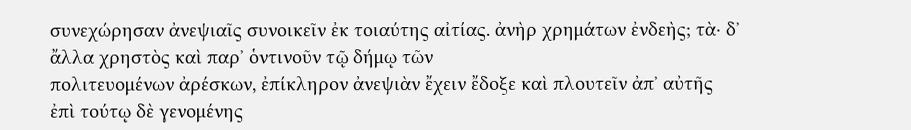συνεχώρησαν ἀνεψιαῖς συνοικεῖν ἐκ τοιαύτης αἰτίας. ἀνὴρ χρημάτων ἐνδεὴς; τὰ· δʼ ἄλλα χρηστὸς καὶ παρʼ ὁντινοῦν τῷ δήμῳ τῶν
πολιτευομένων ἀρέσκων, ἐπίκληρον ἀνεψιὰν ἔχειν ἔδοξε καὶ πλουτεῖν ἀπʼ αὐτῆς ἐπὶ τούτῳ δὲ γενομένης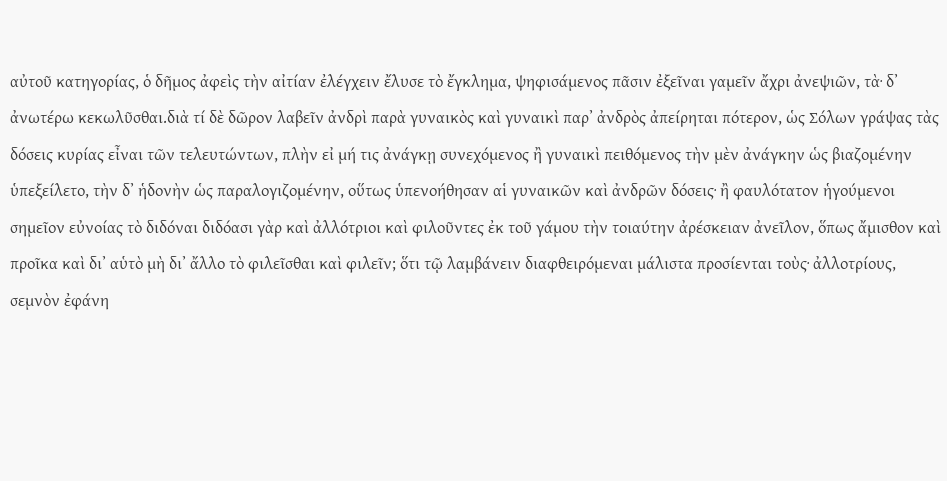αὐτοῦ κατηγορίας, ὁ δῆμος ἀφεὶς τὴν αἰτίαν ἐλέγχειν ἔλυσε τὸ ἔγκλημα, ψηφισάμενος πᾶσιν ἐξεῖναι γαμεῖν ἄχρι ἀνεψιῶν, τὰ· δʼ ἀνωτέρω κεκωλῦσθαι.διὰ τί δὲ δῶρον λαβεῖν ἀνδρὶ παρὰ γυναικὸς καὶ γυναικὶ παρʼ ἀνδρὸς ἀπείρηται πότερον, ὡς Σόλων γράψας τὰς δόσεις κυρίας εἶναι τῶν τελευτώντων, πλὴν εἰ μή τις ἀνάγκῃ συνεχόμενος ἢ γυναικὶ πειθόμενος τὴν μὲν ἀνάγκην ὡς βιαζομένην ὑπεξείλετο, τὴν δʼ ἡδονὴν ὡς παραλογιζομένην, οὕτως ὑπενοήθησαν αἱ γυναικῶν καὶ ἀνδρῶν δόσεις· ἢ φαυλότατον ἡγούμενοι σημεῖον εὐνοίας τὸ διδόναι διδόασι γὰρ καὶ ἀλλότριοι καὶ φιλοῦντες ἐκ τοῦ γάμου τὴν τοιαύτην ἀρέσκειαν ἀνεῖλον, ὅπως ἄμισθον καὶ προῖκα καὶ διʼ αὑτὸ μὴ διʼ ἄλλο τὸ φιλεῖσθαι καὶ φιλεῖν; ὅτι τῷ λαμβάνειν διαφθειρόμεναι μάλιστα προσίενται τοὺς· ἀλλοτρίους, σεμνὸν ἐφάνη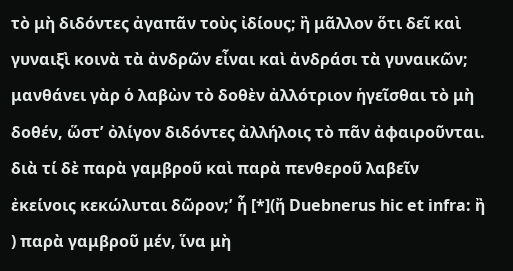τὸ μὴ διδόντες ἀγαπᾶν τοὺς ἰδίους; ἢ μᾶλλον ὅτι δεῖ καὶ γυναιξὶ κοινὰ τὰ ἀνδρῶν εἶναι καὶ ἀνδράσι τὰ γυναικῶν; μανθάνει γὰρ ὁ λαβὼν τὸ δοθὲν ἀλλότριον ἡγεῖσθαι τὸ μὴ δοθέν, ὥστʼ ὀλίγον διδόντες ἀλλήλοις τὸ πᾶν ἀφαιροῦνται.
διὰ τί δὲ παρὰ γαμβροῦ καὶ παρὰ πενθεροῦ λαβεῖν ἐκείνοις κεκώλυται δῶρον;ʼ ἦ [*](ἤ Duebnerus hic et infra: ἢ ) παρὰ γαμβροῦ μέν, ἵνα μὴ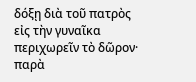δόξῃ διὰ τοῦ πατρὸς εἰς τὴν γυναῖκα περιχωρεῖν τὸ δῶρον· παρὰ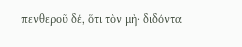πενθεροῦ δέ, ὅτι τὸν μὴ· διδόντα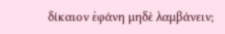δίκαιον ἐφάνη μηδὲ λαμβάνειν;